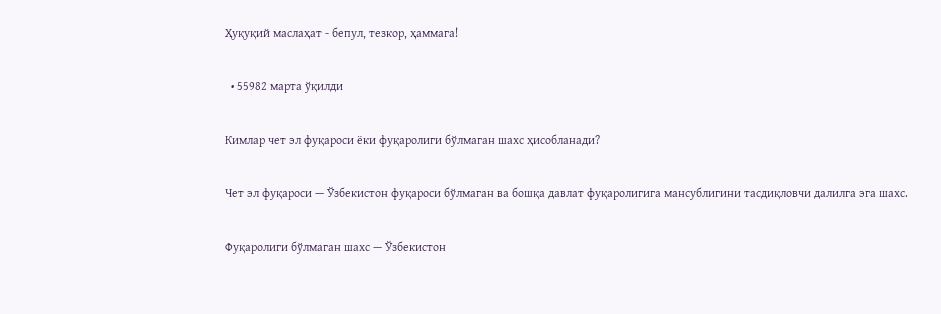Ҳуқуқий маслаҳат - бепул, тезкор, ҳаммага!

  • 55982 марта ўқилди

Кимлар чет эл фуқароси ёки фуқаролиги бўлмаган шахс ҳисобланади?

Чет эл фуқароси — Ўзбекистон фуқароси бўлмаган ва бошқа давлат фуқаролигига мансублигини тасдиқловчи далилга эга шахс.

Фуқаролиги бўлмаган шахс — Ўзбекистон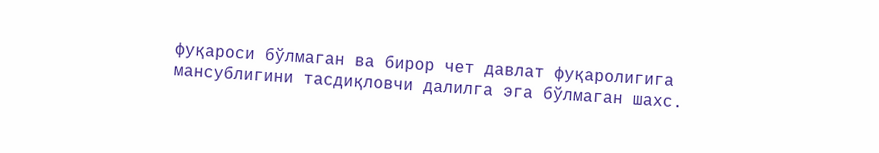фуқароси бўлмаган ва бирор чет давлат фуқаролигига мансублигини тасдиқловчи далилга эга бўлмаган шахс.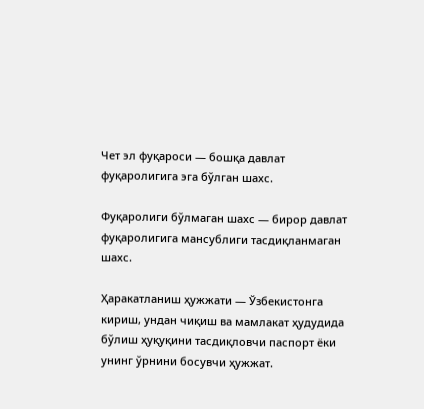Чет эл фуқароси — бошқа давлат фуқаролигига эга бўлган шахс.

Фуқаролиги бўлмаган шахс — бирор давлат фуқаролигига мансублиги тасдиқланмаган шахс.

Ҳаракатланиш ҳужжати — Ўзбекистонга кириш, ундан чиқиш ва мамлакат ҳудудида бўлиш ҳуқуқини тасдиқловчи паспорт ёки унинг ўрнини босувчи ҳужжат.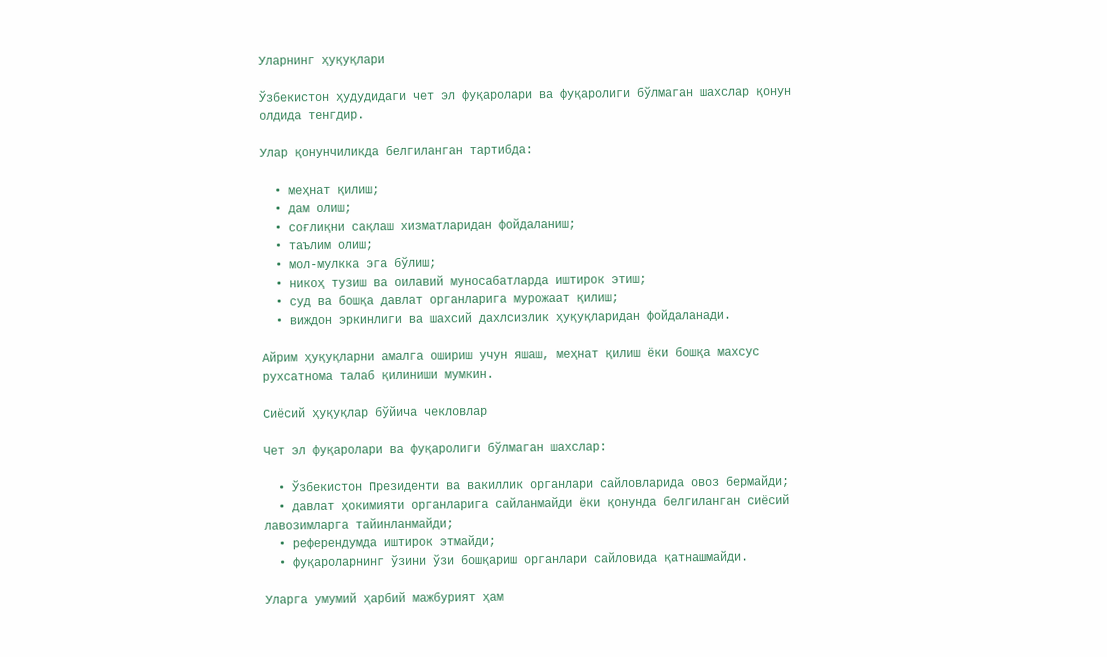Уларнинг ҳуқуқлари

Ўзбекистон ҳудудидаги чет эл фуқаролари ва фуқаролиги бўлмаган шахслар қонун олдида тенгдир.

Улар қонунчиликда белгиланган тартибда:

  • меҳнат қилиш;
  • дам олиш;
  • соғлиқни сақлаш хизматларидан фойдаланиш;
  • таълим олиш;
  • мол-мулкка эга бўлиш;
  • никоҳ тузиш ва оилавий муносабатларда иштирок этиш;
  • суд ва бошқа давлат органларига мурожаат қилиш;
  • виждон эркинлиги ва шахсий дахлсизлик ҳуқуқларидан фойдаланади.

Айрим ҳуқуқларни амалга ошириш учун яшаш, меҳнат қилиш ёки бошқа махсус рухсатнома талаб қилиниши мумкин.

Сиёсий ҳуқуқлар бўйича чекловлар

Чет эл фуқаролари ва фуқаролиги бўлмаган шахслар:

  • Ўзбекистон Президенти ва вакиллик органлари сайловларида овоз бермайди;
  • давлат ҳокимияти органларига сайланмайди ёки қонунда белгиланган сиёсий лавозимларга тайинланмайди;
  • референдумда иштирок этмайди;
  • фуқароларнинг ўзини ўзи бошқариш органлари сайловида қатнашмайди.

Уларга умумий ҳарбий мажбурият ҳам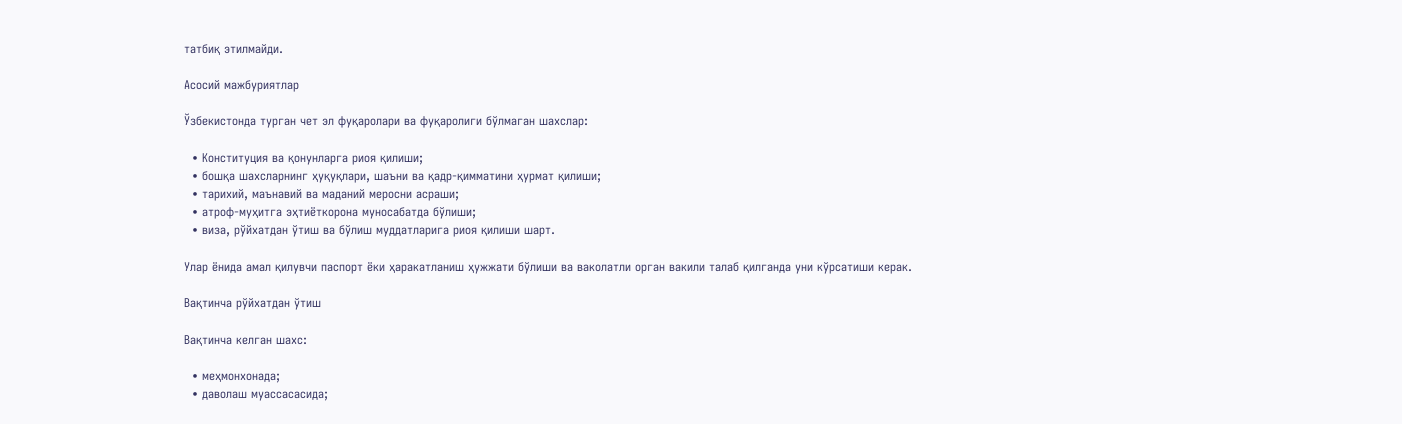татбиқ этилмайди.

Асосий мажбуриятлар

Ўзбекистонда турган чет эл фуқаролари ва фуқаролиги бўлмаган шахслар:

  • Конституция ва қонунларга риоя қилиши;
  • бошқа шахсларнинг ҳуқуқлари, шаъни ва қадр-қимматини ҳурмат қилиши;
  • тарихий, маънавий ва маданий меросни асраши;
  • атроф-муҳитга эҳтиёткорона муносабатда бўлиши;
  • виза, рўйхатдан ўтиш ва бўлиш муддатларига риоя қилиши шарт.

Улар ёнида амал қилувчи паспорт ёки ҳаракатланиш ҳужжати бўлиши ва ваколатли орган вакили талаб қилганда уни кўрсатиши керак.

Вақтинча рўйхатдан ўтиш

Вақтинча келган шахс:

  • меҳмонхонада;
  • даволаш муассасасида;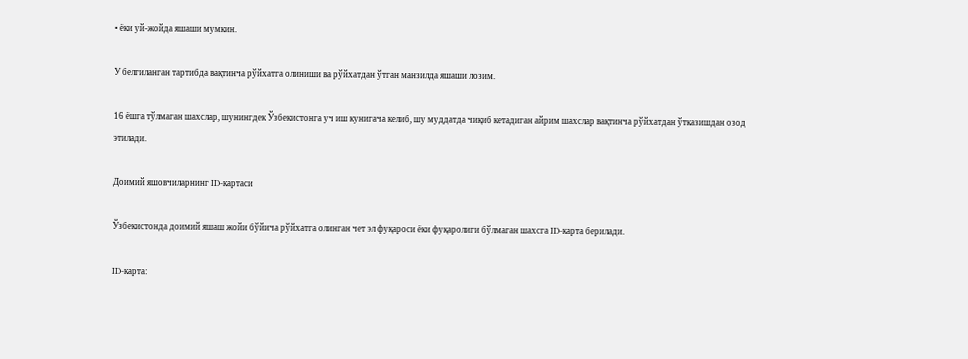• ёки уй-жойда яшаши мумкин.

У белгиланган тартибда вақтинча рўйхатга олиниши ва рўйхатдан ўтган манзилда яшаши лозим.

16 ёшга тўлмаган шахслар, шунингдек Ўзбекистонга уч иш кунигача келиб, шу муддатда чиқиб кетадиган айрим шахслар вақтинча рўйхатдан ўтказишдан озод этилади.

Доимий яшовчиларнинг ID-картаси

Ўзбекистонда доимий яшаш жойи бўйича рўйхатга олинган чет эл фуқароси ёки фуқаролиги бўлмаган шахсга ID-карта берилади.

ID-карта: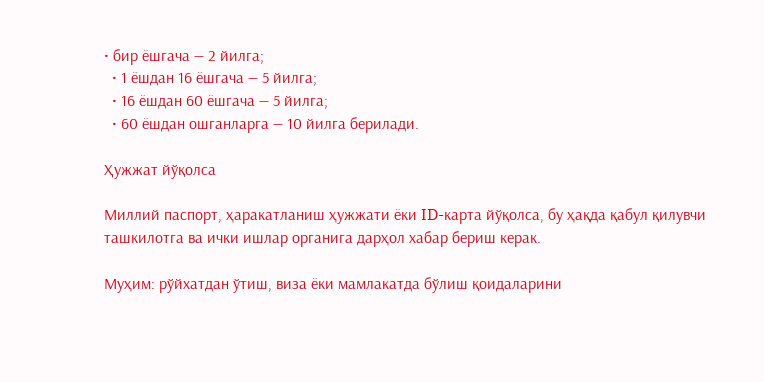• бир ёшгача — 2 йилга;
  • 1 ёшдан 16 ёшгача — 5 йилга;
  • 16 ёшдан 60 ёшгача — 5 йилга;
  • 60 ёшдан ошганларга — 10 йилга берилади.

Ҳужжат йўқолса

Миллий паспорт, ҳаракатланиш ҳужжати ёки ID-карта йўқолса, бу ҳақда қабул қилувчи ташкилотга ва ички ишлар органига дарҳол хабар бериш керак.

Муҳим: рўйхатдан ўтиш, виза ёки мамлакатда бўлиш қоидаларини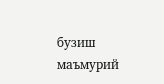бузиш маъмурий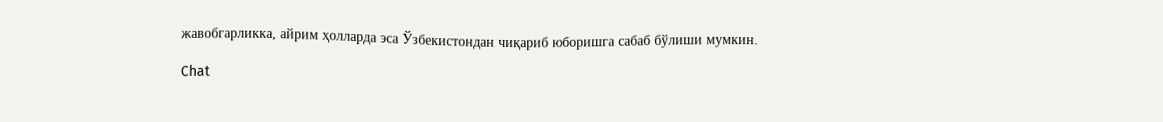жавобгарликка, айрим ҳолларда эса Ўзбекистондан чиқариб юборишга сабаб бўлиши мумкин.

Chat